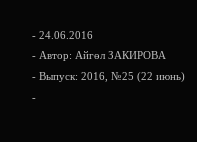- 24.06.2016
- Автор: Айгөл ЗАКИРОВА
- Выпуск: 2016, №25 (22 июнь)
-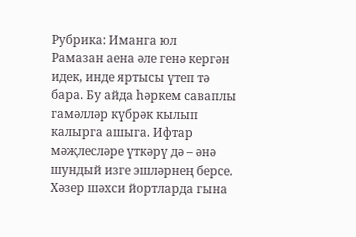Рубрика: Иманга юл
Рамазан аена әле генә кергән идек, инде яртысы үтеп тә бара. Бу айда һәркем саваплы гамәлләр күбрәк кылып калырга ашыга. Ифтар мәҗлесләре үткәрү дә – әнә шундый изге эшләрнең берсе. Хәзер шәхси йортларда гына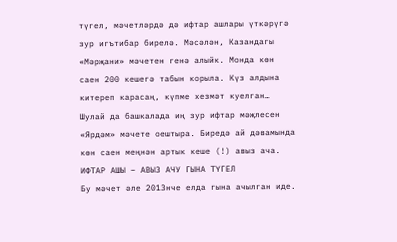түгел, мәчетләрдә дә ифтар ашлары үткәрүгә зур игътибар бирелә. Мәсәлән, Казандагы «Мәрҗани» мәчетен генә алыйк. Монда көн саен 200 кешегә табын корыла. Күз алдына китереп карасаң, күпме хезмәт куелган… Шулай да башкалада иң зур ифтар мәҗлесен «Ярдәм» мәчете оештыра. Биредә ай дәвамында көн саен меңнән артык кеше (!) авыз ача.
ИФТАР АШЫ – АВЫЗ АЧУ ГЫНА ТҮГЕЛ
Бу мәчет әле 2013нче елда гына ачылган иде.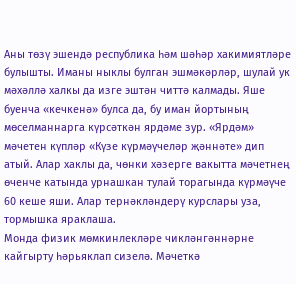Аны төзү эшендә республика һәм шәһәр хакимиятләре булышты. Иманы ныклы булган эшмәкәрләр, шулай ук мәхәллә халкы да изге эштән читтә калмады. Яше буенча «кечкенә» булса да, бу иман йортының мөселманнарга күрсәткән ярдәме зур. «Ярдәм» мәчетен күпләр «Күзе күрмәүчеләр җәннәте» дип атый. Алар хаклы да, чөнки хәзерге вакытта мәчетнең өченче катында урнашкан тулай торагында күрмәүче 60 кеше яши. Алар тернәкләндерү курслары уза, тормышка яраклаша.
Монда физик мөмкинлекләре чикләнгәннәрне кайгырту һәрьяклап сизелә. Мәчеткә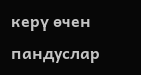керү өчен пандуслар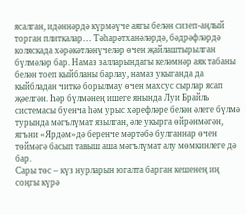ясалган, идәннәрдә күрмәүче аягы белән сизеп-аңлый торган плиткалар… Тәһарәтханәләрдә, бәдрәфләрдә коляскада хәрәкәтләнүчеләр өчен җайлаштырылган бүлмәләр бар. Намаз залларындагы келәмнәр аяк табаны белән тоеп кыйбланы барлау, намаз укыганда да кыйбладан читкә борылмау өчен махсус сырлар ясап җәелгән. Һәр бүлмәнең ишеге янында Луи Брайль системасы буенча һәм урыс хәрефләре белән әлеге бүлмә турында мәгълүмат язылган, әле укырга өйрәнмәгән, ягъни «Ярдәм»дә беренче мәртәбә булганнар өчен төймәгә басып тавыш аша мәгълүмат алу мөмкинлеге дә бар.
Сары төс – күз нурларын югалта барган кешенең иң соңгы күрә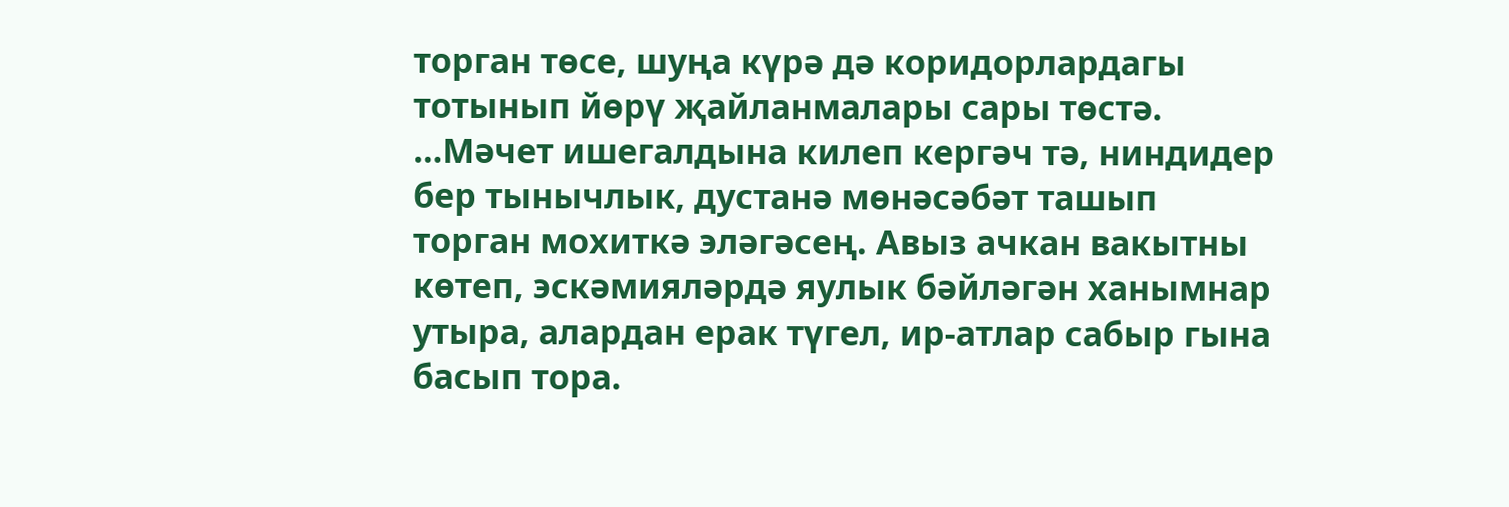торган төсе, шуңа күрә дә коридорлардагы тотынып йөрү җайланмалары сары төстә.
…Мәчет ишегалдына килеп кергәч тә, ниндидер бер тынычлык, дустанә мөнәсәбәт ташып торган мохиткә эләгәсең. Авыз ачкан вакытны көтеп, эскәмияләрдә яулык бәйләгән ханымнар утыра, алардан ерак түгел, ир-атлар сабыр гына басып тора.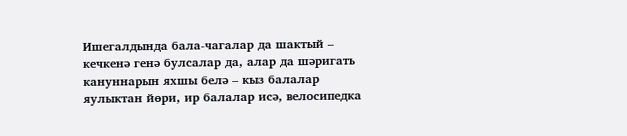Ишегалдында бала-чагалар да шактый – кечкенә генә булсалар да, алар да шәригать кануннарын яхшы белә – кыз балалар яулыктан йөри, ир балалар исә, велосипедка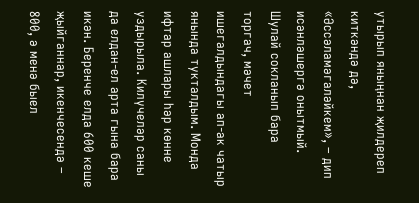утырып яныңнан җилдереп киткәндә дә, «Әссәламәгаләйкем», – дип исәнләшергә онытмый.
Шулай сокланып бара торгач, мәчет ишегалдындагы ап-ак чатыр янында тукталдым. Монда ифтар ашлары һәр көнне уздырыла. Килүчеләр саны да елдан-ел арта гына бара икән. Беренче елда 600 кеше җыйганнар, икенчесендә – 800, ә менә быел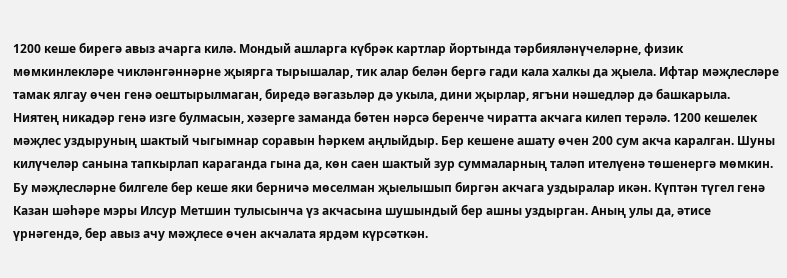1200 кеше бирегә авыз ачарга килә. Мондый ашларга күбрәк картлар йортында тәрбияләнүчеләрне, физик мөмкинлекләре чикләнгәннәрне җыярга тырышалар, тик алар белән бергә гади кала халкы да җыела. Ифтар мәҗлесләре тамак ялгау өчен генә оештырылмаган, биредә вәгазьләр дә укыла, дини җырлар, ягъни нәшедләр дә башкарыла.
Ниятең никадәр генә изге булмасын, хәзерге заманда бөтен нәрсә беренче чиратта акчага килеп терәлә. 1200 кешелек мәҗлес уздыруның шактый чыгымнар соравын һәркем аңлыйдыр. Бер кешене ашату өчен 200 сум акча каралган. Шуны килүчеләр санына тапкырлап караганда гына да, көн саен шактый зур суммаларның таләп ителүенә төшенергә мөмкин. Бу мәҗлесләрне билгеле бер кеше яки берничә мөселман җыелышып биргән акчага уздыралар икән. Күптән түгел генә Казан шәһәре мэры Илсур Метшин тулысынча үз акчасына шушындый бер ашны уздырган. Аның улы да, әтисе үрнәгендә, бер авыз ачу мәҗлесе өчен акчалата ярдәм күрсәткән.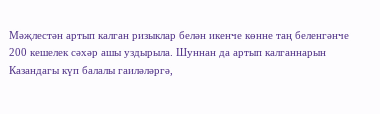Мәҗлестән артып калган ризыклар белән икенче көнне таң беленгәнче 200 кешелек сәхәр ашы уздырыла. Шуннан да артып калганнарын Казандагы күп балалы гаиләләргә,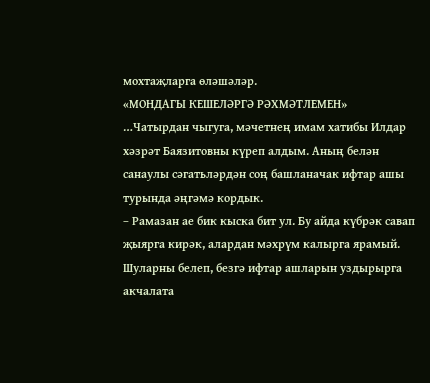мохтаҗларга өләшәләр.
«МОНДАГЫ КЕШЕЛӘРГӘ РӘХМӘТЛЕМЕН»
…Чатырдан чыгуга, мәчетнең имам хатибы Илдар хәзрәт Баязитовны күреп алдым. Аның белән санаулы сәгатьләрдән соң башланачак ифтар ашы турында әңгәмә кордык.
– Рамазан ае бик кыска бит ул. Бу айда күбрәк савап җыярга кирәк, алардан мәхрүм калырга ярамый. Шуларны белеп, безгә ифтар ашларын уздырырга акчалата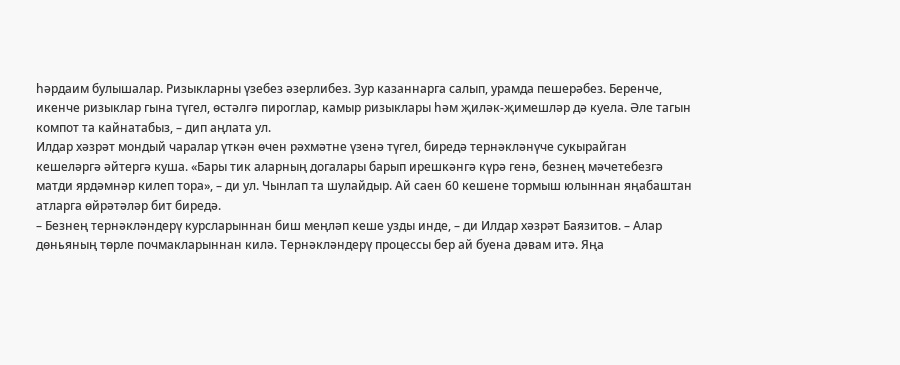һәрдаим булышалар. Ризыкларны үзебез әзерлибез. Зур казаннарга салып, урамда пешерәбез. Беренче, икенче ризыклар гына түгел, өстәлгә пироглар, камыр ризыклары һәм җиләк-җимешләр дә куела. Әле тагын компот та кайнатабыз, – дип аңлата ул.
Илдар хәзрәт мондый чаралар үткән өчен рәхмәтне үзенә түгел, биредә тернәкләнүче сукырайган кешеләргә әйтергә куша. «Бары тик аларның догалары барып ирешкәнгә күрә генә, безнең мәчетебезгә матди ярдәмнәр килеп тора», – ди ул. Чынлап та шулайдыр. Ай саен 60 кешене тормыш юлыннан яңабаштан атларга өйрәтәләр бит биредә.
– Безнең тернәкләндерү курсларыннан биш меңләп кеше узды инде, – ди Илдар хәзрәт Баязитов. – Алар дөньяның төрле почмакларыннан килә. Тернәкләндерү процессы бер ай буена дәвам итә. Яңа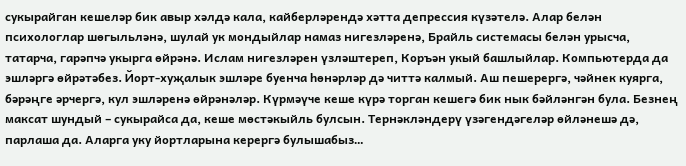сукырайган кешеләр бик авыр хәлдә кала, кайберләрендә хәтта депрессия күзәтелә. Алар белән психологлар шөгыльләнә, шулай ук мондыйлар намаз нигезләренә, Брайль системасы белән урысча, татарча, гарәпчә укырга өйрәнә. Ислам нигезләрен үзләштереп, Коръән укый башлыйлар. Компьютерда да эшләргә өйрәтәбез. Йорт-хуҗалык эшләре буенча һөнәрләр дә читтә калмый. Аш пешерергә, чәйнек куярга, бәрәңге әрчергә, кул эшләренә өйрәнәләр. Күрмәүче кеше күрә торган кешегә бик нык бәйләнгән була. Безнең максат шундый – сукырайса да, кеше мөстәкыйль булсын. Тернәкләндерү үзәгендәгеләр өйләнешә дә, парлаша да. Аларга уку йортларына керергә булышабыз…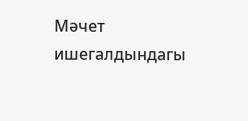Мәчет ишегалдындагы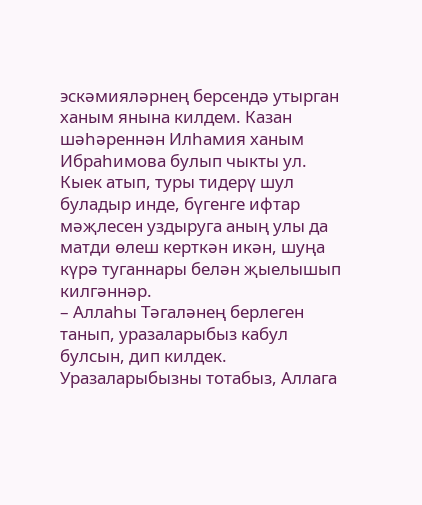эскәмияләрнең берсендә утырган ханым янына килдем. Казан шәһәреннән Илһамия ханым Ибраһимова булып чыкты ул. Кыек атып, туры тидерү шул буладыр инде, бүгенге ифтар мәҗлесен уздыруга аның улы да матди өлеш керткән икән, шуңа күрә туганнары белән җыелышып килгәннәр.
– Аллаһы Тәгаләнең берлеген танып, уразаларыбыз кабул булсын, дип килдек. Уразаларыбызны тотабыз, Аллага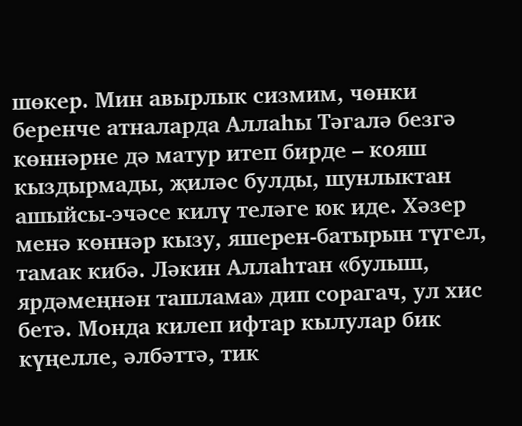шөкер. Мин авырлык сизмим, чөнки беренче атналарда Аллаһы Тәгалә безгә көннәрне дә матур итеп бирде – кояш кыздырмады, җиләс булды, шунлыктан ашыйсы-эчәсе килү теләге юк иде. Хәзер менә көннәр кызу, яшерен-батырын түгел, тамак кибә. Ләкин Аллаһтан «булыш, ярдәмеңнән ташлама» дип сорагач, ул хис бетә. Монда килеп ифтар кылулар бик күңелле, әлбәттә, тик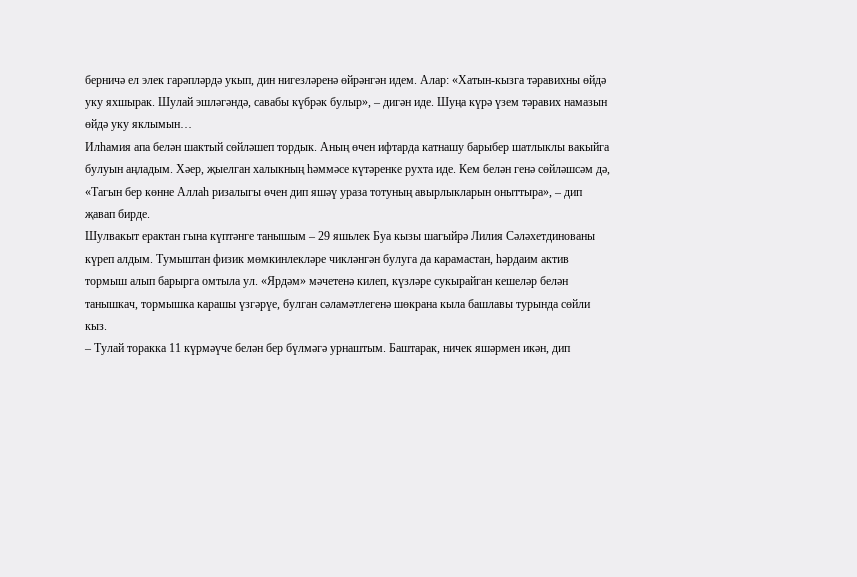берничә ел элек гарәпләрдә укып, дин нигезләренә өйрәнгән идем. Алар: «Хатын-кызга тәравихны өйдә уку яхшырак. Шулай эшләгәндә, савабы күбрәк булыр», – дигән иде. Шуңа күрә үзем тәравих намазын өйдә уку яклымын…
Илһамия апа белән шактый сөйләшеп тордык. Аның өчен ифтарда катнашу барыбер шатлыклы вакыйга булуын аңладым. Хәер, җыелган халыкның һәммәсе күтәренке рухта иде. Кем белән генә сөйләшсәм дә, «Тагын бер көнне Аллаһ ризалыгы өчен дип яшәү ураза тотуның авырлыкларын оныттыра», – дип җавап бирде.
Шулвакыт ерактан гына күптәнге танышым – 29 яшьлек Буа кызы шагыйрә Лилия Сәләхетдинованы күреп алдым. Тумыштан физик мөмкинлекләре чикләнгән булуга да карамастан, һәрдаим актив тормыш алып барырга омтыла ул. «Ярдәм» мәчетенә килеп, күзләре сукырайган кешеләр белән танышкач, тормышка карашы үзгәрүе, булган сәламәтлегенә шөкрана кыла башлавы турында сөйли кыз.
– Тулай торакка 11 күрмәүче белән бер бүлмәгә урнаштым. Баштарак, ничек яшәрмен икән, дип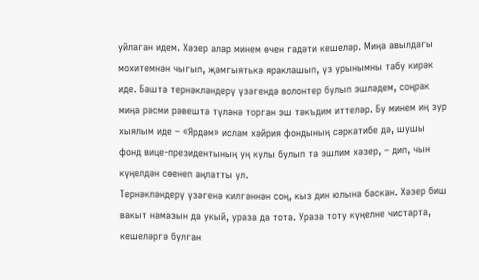уйлаган идем. Хәзер алар минем өчен гадәти кешеләр. Миңа авылдагы мохитемнән чыгып, җәмгыятькә яраклашып, үз урынымны табу кирәк иде. Башта тернәкләндерү үзәгендә волонтер булып эшләдем, соңрак миңа рәсми рәвештә түләнә торган эш тәкъдим иттеләр. Бу минем иң зур хыялым иде – «Ярдәм» ислам хәйрия фондының сәркатибе дә, шушы фонд вице-президентының уң кулы булып та эшлим хәзер, – дип, чын күңелдән сөенеп аңлатты ул.
Тернәкләндерү үзәгенә килгәннән соң, кыз дин юлына баскан. Хәзер биш вакыт намазын да укый, ураза да тота. Ураза тоту күңелне чистарта, кешеләргә булган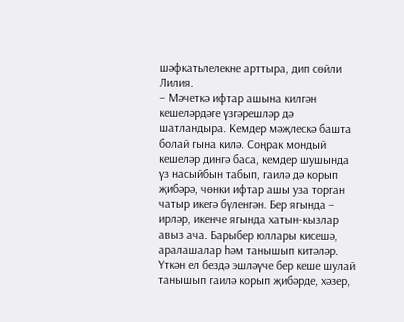шәфкатьлелекне арттыра, дип сөйли Лилия.
– Мәчеткә ифтар ашына килгән кешеләрдәге үзгәрешләр дә шатландыра. Кемдер мәҗлескә башта болай гына килә. Соңрак мондый кешеләр дингә баса, кемдер шушында үз насыйбын табып, гаилә дә корып җибәрә, чөнки ифтар ашы уза торган чатыр икегә бүленгән. Бер ягында – ирләр, икенче ягында хатын-кызлар авыз ача. Барыбер юллары кисешә, аралашалар һәм танышып китәләр. Үткән ел бездә эшләүче бер кеше шулай танышып гаилә корып җибәрде, хәзер,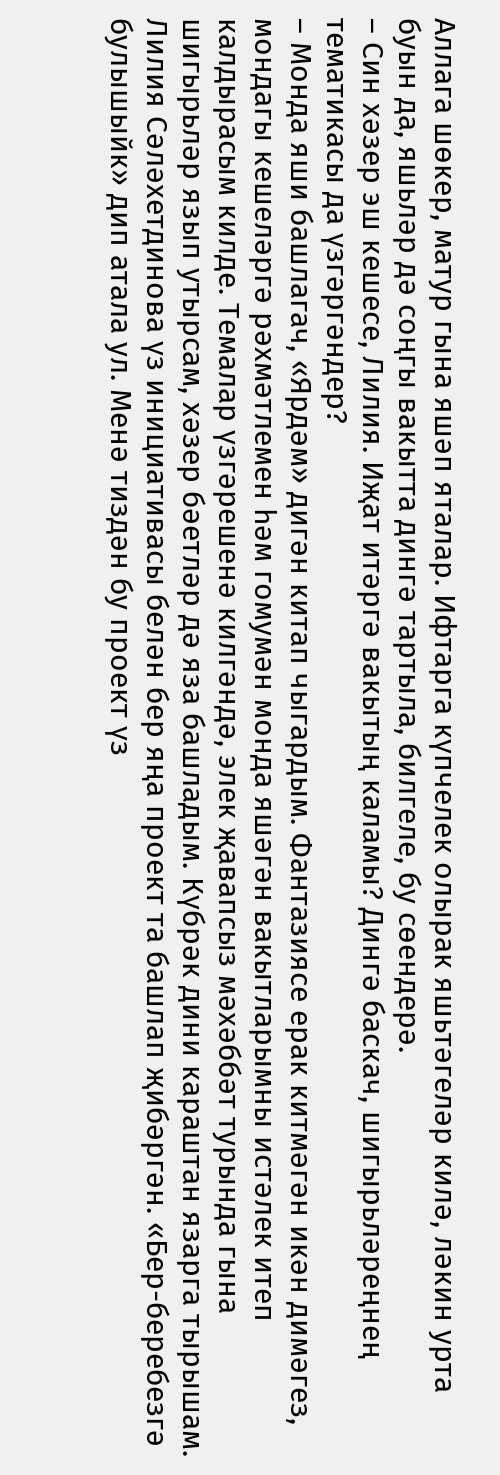Аллага шөкер, матур гына яшәп яталар. Ифтарга күпчелек олырак яшьтәгеләр килә, ләкин урта буын да, яшьләр дә соңгы вакытта дингә тартыла, билгеле, бу сөендерә.
– Син хәзер эш кешесе, Лилия. Иҗат итәргә вакытың каламы? Дингә баскач, шигырьләреңнең тематикасы да үзгәргәндер?
– Монда яши башлагач, «Ярдәм» дигән китап чыгардым. Фантазиясе ерак китмәгән икән димәгез, мондагы кешеләргә рәхмәтлемен һәм гомумән монда яшәгән вакытларымны истәлек итеп калдырасым килде. Темалар үзгәрешенә килгәндә, элек җавапсыз мәхәббәт турында гына шигырьләр язып утырсам, хәзер бәетләр дә яза башладым. Күбрәк дини караштан язарга тырышам.
Лилия Сәләхетдинова үз инициативасы белән бер яңа проект та башлап җибәргән. «Бер-беребезгә булышыйк» дип атала ул. Менә тиздән бу проект үз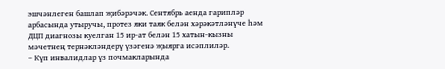эшчәнлеген башлап җибәрәчәк. Сентябрь аенда гарипләр арбасында утыручы, протез яки таяк белән хәрәкәтләнүче һәм ДЦП диагнозы куелган 15 ир-ат белән 15 хатын-кызны мәчетнең тернәкләндерү үзәгенә җыярга исәплиләр.
– Күп инвалидлар үз почмакларында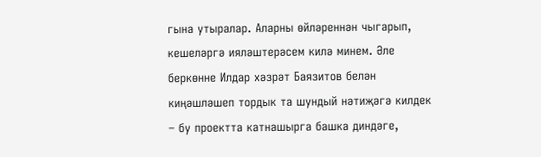гына утыралар. Аларны өйләреннән чыгарып, кешеләргә ияләштерәсем килә минем. Әле беркөнне Илдар хәзрәт Баязитов белән киңәшләшеп тордык та шундый нәтиҗәгә килдек – бу проектта катнашырга башка диндәге,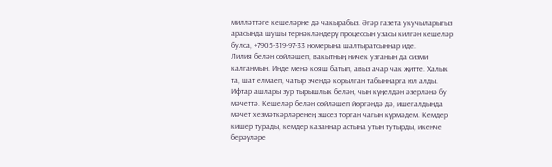милләттәге кешеләрне дә чакырабыз. Әгәр газета укучыларыгыз арасында шушы тернәкләндерү процессын узасы килгән кешеләр булса, +7905-319-97-33 номерына шалтыратсыннар иде.
Лилия белән сөйләшеп, вакытның ничек узганын да сизми калганмын. Инде менә кояш батып, авыз ачар чак җитте. Халык та, шат елмаеп, чатыр эчендә корылган табыннарга юл алды.
Ифтар ашлары зур тырышлык белән, чын күңелдән әзерләнә бу мәчеттә. Кешеләр белән сөйләшеп йөргәндә дә, ишегалдында мәчет хезмәткәрләренең эшсез торган чагын күрмәдем. Кемдер кишер турады, кемдер казаннар астына утын тутырды, икенче берәүләре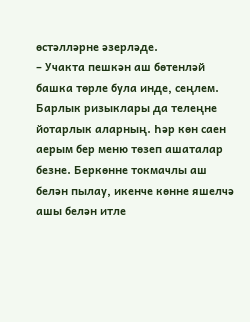өстәлләрне әзерләде.
– Учакта пешкән аш бөтенләй башка төрле була инде, сеңлем. Барлык ризыклары да телеңне йотарлык аларның. Һәр көн саен аерым бер меню төзеп ашаталар безне. Беркөнне токмачлы аш белән пылау, икенче көнне яшелчә ашы белән итле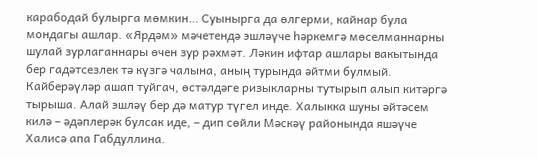карабодай булырга мөмкин… Суынырга да өлгерми, кайнар була мондагы ашлар. «Ярдәм» мәчетендә эшләүче һәркемгә мөселманнарны шулай зурлаганнары өчен зур рәхмәт. Ләкин ифтар ашлары вакытында бер гадәтсезлек тә күзгә чалына, аның турында әйтми булмый. Кайберәүләр ашап туйгач, өстәлдәге ризыкларны тутырып алып китәргә тырыша. Алай эшләү бер дә матур түгел инде. Халыкка шуны әйтәсем килә – әдәплерәк булсак иде, – дип сөйли Мәскәү районында яшәүче Халисә апа Габдуллина.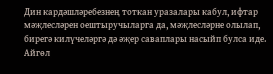Дин кардәшләребезнең тоткан уразалары кабул, ифтар мәҗлесләрен оештыручыларга да, мәҗлесләрне олылап, бирегә килүчеләргә дә әҗер саваплары насыйп булса иде.
Айгөл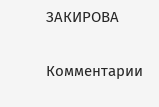ЗАКИРОВА

Комментарии